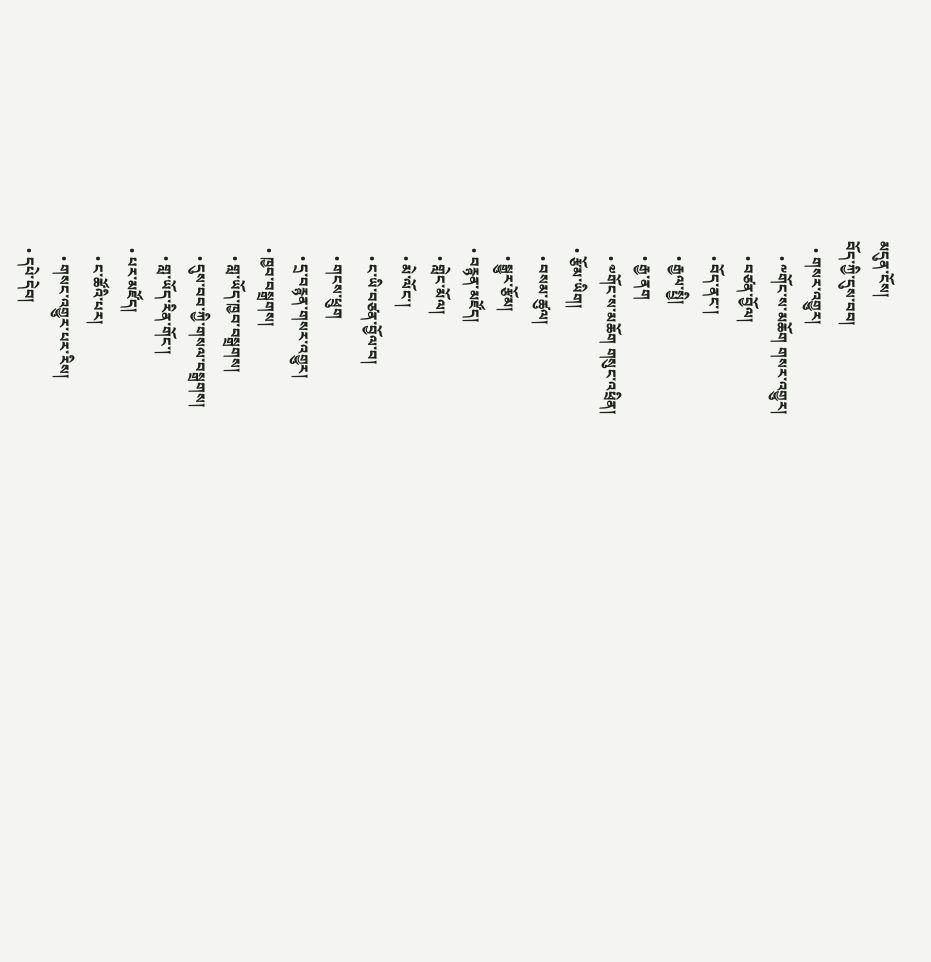མདུན་ངོས།
བོད་ཀྱི་དུས་བབ།
  • གསར་འགྱུར།
    • ༸གོང་ས་མཆོག གསར་འགྱུར།
    • བཙན་བྱོལ།
    • བོད་ནང་།
    • རྒྱལ་སྤྱི།
    • རྒྱ་ནག
    • ༧གོང་ས་མཆོག གསུང་འཕྲིན།
  • རྩོམ་ཡིག།
    • བསམ་ཚུལ།
    • སྒྱུར་རྩོམ།
  • བརྙན་མཛོད།
    • གླེང་མོལ།
    • མེ་ལོང་།
    • ང་ཡི་བཙན་བྱོལ་བ།
    • གངས་ཕྲུག
    • དྲ་བརྙན་གསར་འགྱུར།
  • ཁྱབ་བསྒྲགས།
    • གླ་ཡོད་ཁྱབ་བསྒྲགས།
    • དུས་བབ་ཀྱི་གསལ་བསྒྲགས།
    • གླ་ཡོད་རིན་གོང་།
  • པར་མཛོད།
    • ང་ཚོའི་པར།
    • གསང་འགྱུར་པར་རིས།
  • དཔེ་དེབ།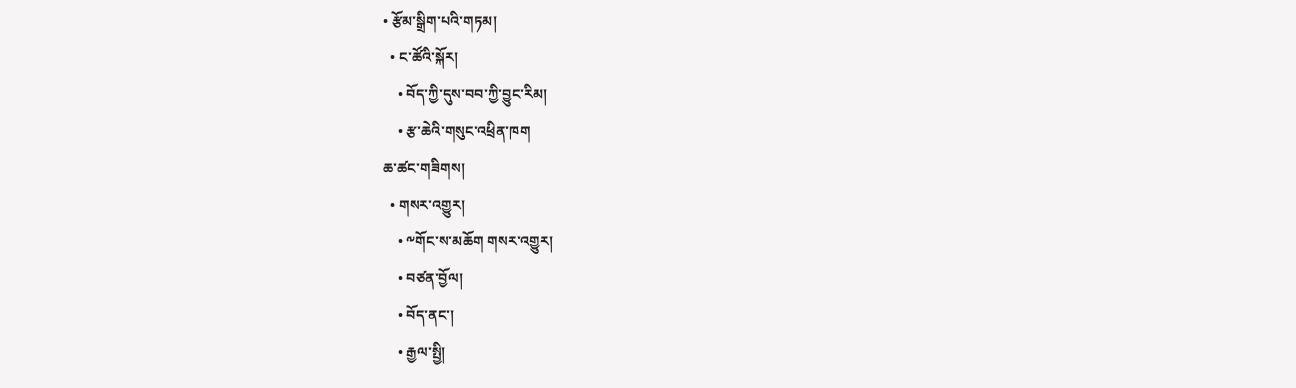• རྩོམ་སྒྲིག་པའི་གཏམ།
  • ང་ཚོའི་སྐོར།
    • བོད་ཀྱི་དུས་བབ་ཀྱི་བྱུང་རིམ།
    • རྩ་ཆེའི་གསུང་འཕྲིན་ཁག
ཆ་ཚང་གཟིགས།
  • གསར་འགྱུར།
    • ༸གོང་ས་མཆོག གསར་འགྱུར།
    • བཙན་བྱོལ།
    • བོད་ནང་།
    • རྒྱལ་སྤྱི།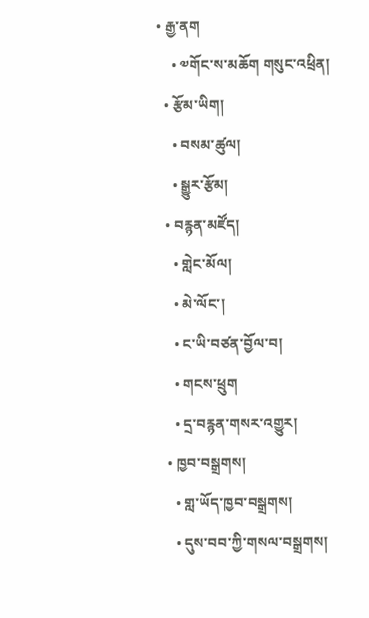• རྒྱ་ནག
    • ༧གོང་ས་མཆོག གསུང་འཕྲིན།
  • རྩོམ་ཡིག།
    • བསམ་ཚུལ།
    • སྒྱུར་རྩོམ།
  • བརྙན་མཛོད།
    • གླེང་མོལ།
    • མེ་ལོང་།
    • ང་ཡི་བཙན་བྱོལ་བ།
    • གངས་ཕྲུག
    • དྲ་བརྙན་གསར་འགྱུར།
  • ཁྱབ་བསྒྲགས།
    • གླ་ཡོད་ཁྱབ་བསྒྲགས།
    • དུས་བབ་ཀྱི་གསལ་བསྒྲགས།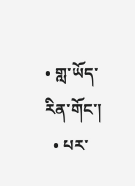• གླ་ཡོད་རིན་གོང་།
  • པར་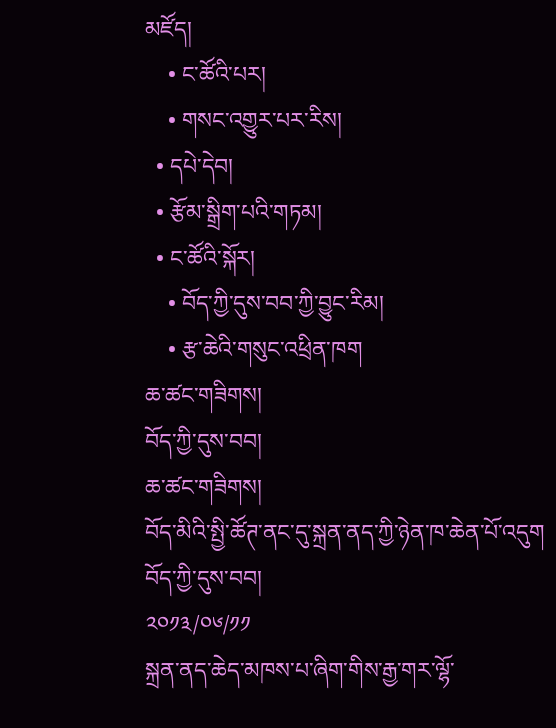མཛོད།
    • ང་ཚོའི་པར།
    • གསང་འགྱུར་པར་རིས།
  • དཔེ་དེབ།
  • རྩོམ་སྒྲིག་པའི་གཏམ།
  • ང་ཚོའི་སྐོར།
    • བོད་ཀྱི་དུས་བབ་ཀྱི་བྱུང་རིམ།
    • རྩ་ཆེའི་གསུང་འཕྲིན་ཁག
ཆ་ཚང་གཟིགས།
བོད་ཀྱི་དུས་བབ།
ཆ་ཚང་གཟིགས།
བོད་མིའི་སྤྱི་ཚོཊ་ནང་དུ་སྐྲན་ནད་ཀྱི་ཉེན་ཁ་ཆེན་པོ་འདུག
བོད་ཀྱི་དུས་བབ།
༢༠༡༣/༠༦/༡༡
སྐྲན་ནད་ཆེད་མཁས་པ་ཞིག་གིས་རྒྱ་གར་ལྷོ་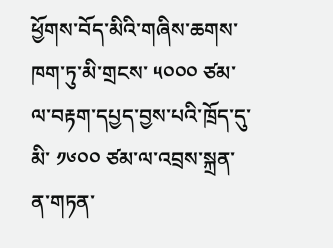ཕྱོགས་བོད་མིའི་གཞིས་ཆགས་ཁག་ཏུ་མི་གྲངས་ ༥༠༠༠ ཙམ་ལ་བརྟག་དཔྱད་བྱས་པའི་ཁྲོད་དུ་མི་ ༡༦༠༠ ཙམ་ལ་འབྲས་སྐྲན་ན་གཏན་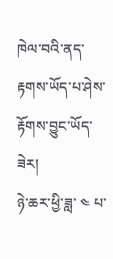ཁེལ་བའི་ནད་རྟགས་ཡོད་པ་ཤེས་རྟོགས་བྱུང་ཡོད་ཟེར།
ཉེ་ཆར་ཕྱི་ཟླ་ ༤ པ་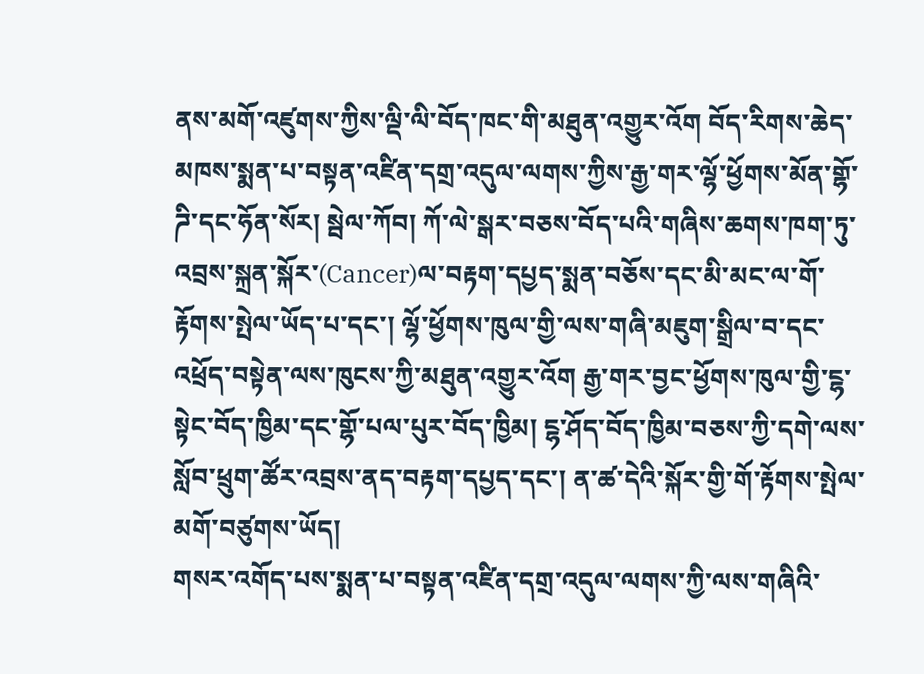ནས་མགོ་འཛུགས་ཀྱིས་ལྡི་ལི་བོད་ཁང་གི་མཐུན་འགྱུར་འོག བོད་རིགས་ཆེད་མཁས་སྨན་པ་བསྟན་འཛིན་དགྲ་འདུལ་ལགས་ཀྱིས་རྒྱ་གར་ལྷོ་ཕྱོགས་མོན་གྷོ་ཌི་དང་ཧོན་སོར། སྦེལ་ཀོབ། ཀོ་ལེ་སྒར་བཅས་བོད་པའི་གཞིས་ཆགས་ཁག་ཏུ་འབྲས་སྐྲན་སྐོར་(Cancer)ལ་བརྟག་དཔྱད་སྨན་བཅོས་དང་མི་མང་ལ་གོ་རྟོགས་སྤེལ་ཡོད་པ་དང་། ལྷོ་ཕྱོགས་ཁུལ་གྱི་ལས་གཞི་མཇུག་སྒྲིལ་བ་དང་འཕྲོད་བསྟེན་ལས་ཁུངས་ཀྱི་མཐུན་འགྱུར་འོག རྒྱ་གར་བྱང་ཕྱོགས་ཁུལ་གྱི་ངྷ་སྟེང་བོད་ཁྱིམ་དང་གྷོ་པལ་པུར་བོད་ཁྱིམ། ངྷ་ཤོད་བོད་ཁྱིམ་བཅས་ཀྱི་དགེ་ལས་སློབ་ཕྲུག་ཚོར་འབྲས་ནད་བརྟག་དཔྱད་དང་། ན་ཚ་དེའི་སྐོར་གྱི་གོ་རྟོགས་སྤེལ་མགོ་བཙུགས་ཡོད།
གསར་འགོད་པས་སྨན་པ་བསྟན་འཛིན་དགྲ་འདུལ་ལགས་ཀྱི་ལས་གཞིའི་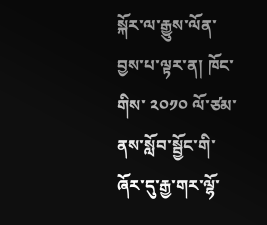སྐོར་ལ་རྒྱུས་ལོན་བྱས་པ་ལྟར་ན། ཁོང་གིས་ ༢༠༡༠ ལོ་ཙམ་ནས་སློབ་སྦྱོང་གི་ཞོར་དུ་རྒྱ་གར་ལྷོ་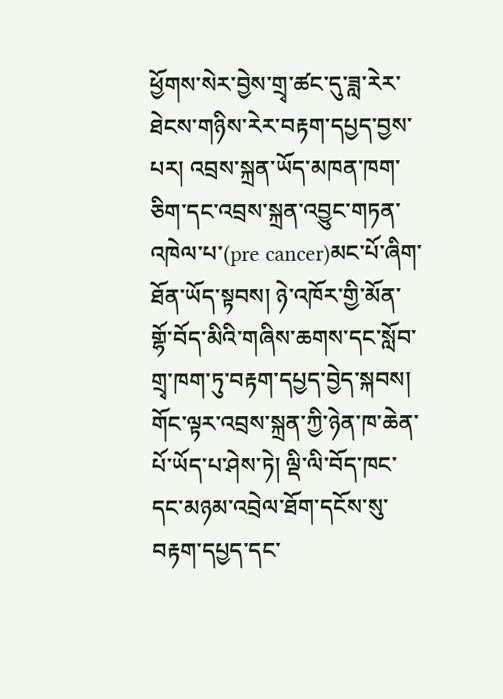ཕྱོགས་སེར་བྱེས་གྲྭ་ཚང་དུ་ཟླ་རེར་ཐེངས་གཉིས་རེར་བརྟག་དཔྱད་བྱས་པར། འབྲས་སྐྲན་ཡོད་མཁན་ཁག་ཅིག་དང་འབྲས་སྐྲན་འབྱུང་གཏན་འཁེལ་པ་(pre cancer)མང་པོ་ཞིག་ཐོན་ཡོད་སྟབས། ཉེ་འཁོར་གྱི་མོན་གྷོ་བོད་མིའི་གཞིས་ཆགས་དང་སློབ་གྲྭ་ཁག་ཏུ་བརྟག་དཔྱད་བྱེད་སྐབས། གོང་ལྟར་འབྲས་སྐྲན་ཀྱི་ཉེན་ཁ་ཆེན་པོ་ཡོད་པ་ཤེས་ཏེ། ལྡི་ལི་བོད་ཁང་དང་མཉམ་འབྲེལ་ཐོག་དངོས་སུ་བརྟག་དཔྱད་དང་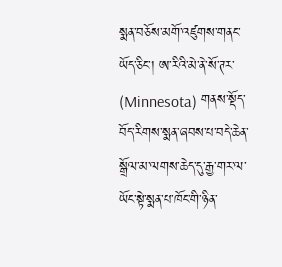སྨན་བཅོས་མགོ་འཛུགས་གནང་ཡོད་ཅིང་། ཨ་རིའི་མེ་ནེ་སོ་ཊར་ (Minnesota) གནས་སྡོད་བོད་རིགས་སྨན་ཞབས་པ་བདེ་ཆེན་སྒྲོལ་མ་ལགས་ཆེད་དུ་རྒྱ་གར་ལ་ཡོང་སྟེ་སྨན་པ་ཁོང་གི་ཉིན་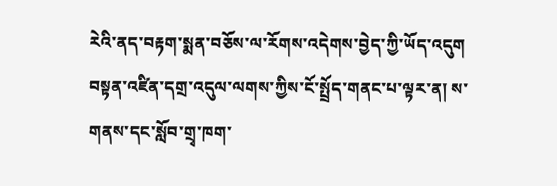རེའི་ནད་བརྟག་སྨན་བཅོས་ལ་རོགས་འདེགས་བྱེད་ཀྱི་ཡོད་འདུག
བསྟན་འཛིན་དགྲ་འདུལ་ལགས་ཀྱིས་ངོ་སྤྲོད་གནང་པ་ལྟར་ན། ས་གནས་དང་སློབ་གྲྭ་ཁག་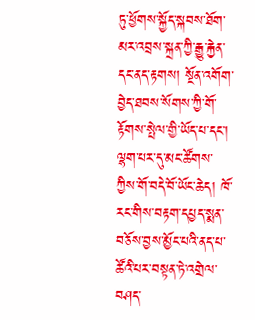ཏུ་ཕྱོགས་སྐྱོད་སྐབས་ཐོག་མར་འབྲས་སྐྲན་ཀྱི་རྒྱུ་རྐྱེན་དང་ནད་རྟགས། སྔོན་འགོག་བྱེད་ཐབས་སོགས་ཀྱི་གོ་རྟོགས་སྤེལ་གྱི་ཡོད་པ་དང་། ལྷག་པར་དུ་མང་ཚོགས་ཀྱིས་གོ་བདེ་བོ་ཡོང་ཆེད། ཁོ་རང་གིས་བརྟག་དཔྱད་སྨན་བཅོས་བྱས་མྱོང་པའི་ནད་པ་ཚོའི་པར་བསྟན་ཏེ་འགྲེལ་བཤད་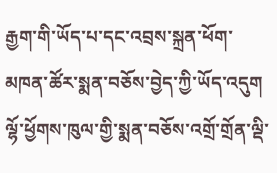རྒྱག་གི་ཡོད་པ་དང་འབྲས་སྐྲན་ཕོག་མཁན་ཚོར་སྨན་བཅོས་བྱེད་ཀྱི་ཡོད་འདུག ལྷོ་ཕྱོགས་ཁུལ་གྱི་སྨན་བཅོས་འགྲོ་གྲོན་ལྡི་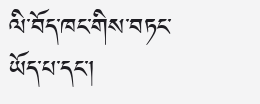ལི་བོད་ཁང་གིས་བཏང་ཡོད་པ་དང་།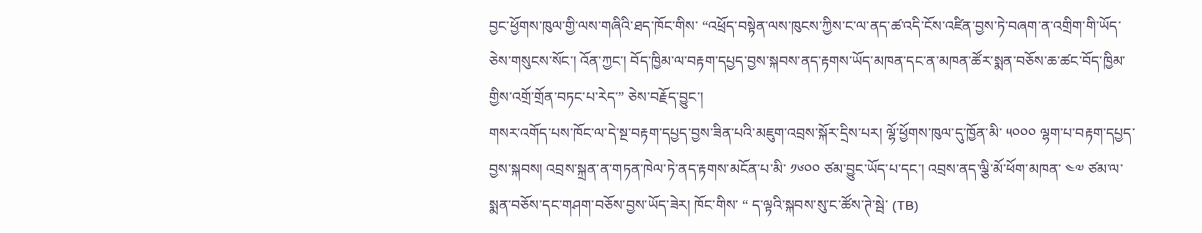བྱང་ཕྱོགས་ཁུལ་གྱི་ལས་གཞིའི་ཐད་ཁོང་གིས་ “འཕྲོད་བསྟེན་ལས་ཁུངས་ཀྱིས་ང་ལ་ནད་ཚ་འདི་ངོས་འཛིན་བྱས་ཏེ་བཞག་ན་འགྲིག་གི་ཡོད་ཅེས་གསུངས་སོང་། འོན་ཀྱང་། བོད་ཁྱིམ་ལ་བརྟག་དཔྱད་བྱས་སྐབས་ནད་རྟགས་ཡོད་མཁན་དང་ན་མཁན་ཚོར་སྨན་བཅོས་ཆ་ཚང་བོད་ཁྱིམ་གྱིས་འགྲོ་གྲོན་བཏང་པ་རེད་” ཅེས་བརྗོད་བྱུང་།
གསར་འགོད་པས་ཁོང་ལ་དེ་སྔ་བརྟག་དཔྱད་བྱས་ཟིན་པའི་མཇུག་འབྲས་སྐོར་དྲིས་པར། ལྷོ་ཕྱོགས་ཁུལ་དུ་ཁྱོན་མི་ ༥༠༠༠ ལྷག་པ་བརྟག་དཔྱད་བྱས་སྐབས། འབྲས་སྐྲན་ན་གཏན་ཁེལ་ཏེ་ནད་རྟགས་མངོན་པ་མི་ ༡༦༠༠ ཙམ་བྱུང་ཡོད་པ་དང་། འབྲས་ནད་ལྕི་མོ་ཕོག་མཁན་ ༤༧ ཙམ་ལ་སྨན་བཅོས་དང་གཤག་བཅོས་བྱས་ཡོད་ཟེར། ཁོང་གིས་ “ ད་ལྟའི་སྐབས་སུ་ང་ཚོས་ཊེ་སྦེ་ (TB)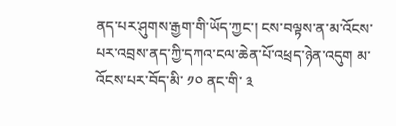ནད་པར་ཤུགས་རྒྱག་གི་ཡོད་ཀྱང་། ངས་བལྟས་ན་མ་འོངས་པར་འབྲས་ནད་ཀྱི་དཀའ་ངལ་ཆེན་པོ་འཕྲད་ཉེན་འདུག མ་འོངས་པར་བོད་མི་ ༡༠ ནང་གི་ ༣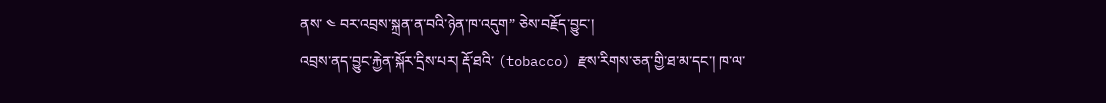ནས་ ༤ བར་འབྲས་སྐྲན་ན་བའི་ཉེན་ཁ་འདུག” ཅེས་བརྗོད་བྱུང་།
འབྲས་ནད་བྱུང་རྐྱེན་སྐོར་དྲིས་པར། རྡོ་ཐའི་ (tobacco) རྫས་རིགས་ཅན་གྱི་ཐ་མ་དང་། ཁ་ལ་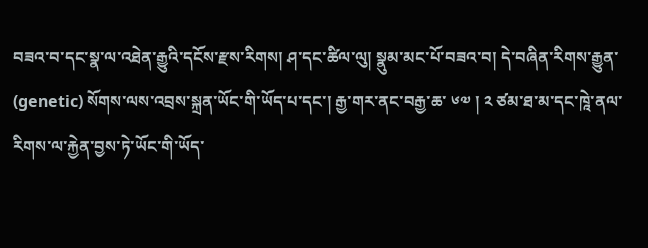བཟའ་བ་དང་སྣ་ལ་འཐེན་རྒྱུའི་དངོས་རྫས་རིགས། ཤ་དང་ཚིལ་ལུ། སྣུམ་མང་པོ་བཟའ་བ། དེ་བཞིན་རིགས་རྒྱུན་ (genetic) སོགས་ལས་འབྲས་སྐྲན་ཡོང་གི་ཡོད་པ་དང་། རྒྱ་གར་ནང་བརྒྱ་ཆ་ ༦༧ ། ༢ ཙམ་ཐ་མ་དང་ཁཱེ་ནལ་རིགས་ལ་རྐྱེན་བྱས་ཏེ་ཡོང་གི་ཡོད་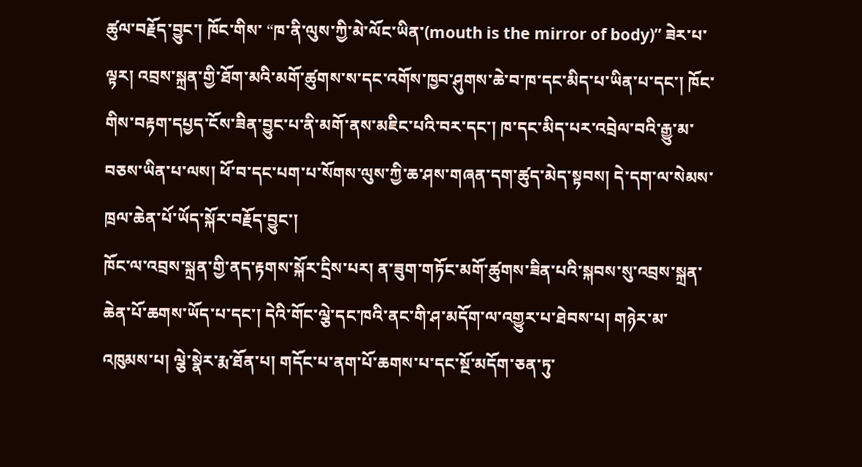ཚུལ་བརྗོད་བྱུང་། ཁོང་གིས་ “ཁ་ནི་ལུས་ཀྱི་མེ་ལོང་ཡིན་(mouth is the mirror of body)” ཟེར་པ་ལྟར། འབྲས་སྐྲན་གྱི་ཐོག་མའི་མགོ་ཚུགས་ས་དང་འགོས་ཁྱབ་ཤུགས་ཆེ་བ་ཁ་དང་མིད་པ་ཡིན་པ་དང་། ཁོང་གིས་བརྟག་དཔྱད་ངོས་ཟིན་བྱུང་པ་ནི་མགོ་ནས་མཇིང་པའི་བར་དང་། ཁ་དང་མིད་པར་འབྲེལ་བའི་རྒྱུ་མ་བཅས་ཡིན་པ་ལས། ཕོ་བ་དང་པག་པ་སོགས་ལུས་ཀྱི་ཆ་ཤས་གཞན་དག་ཚུད་མེད་སྟབས། དེ་དག་ལ་སེམས་ཁྲལ་ཆེན་པོ་ཡོད་སྐོར་བརྗོད་བྱུང་།
ཁོང་ལ་འབྲས་སྐྲན་གྱི་ནད་རྟགས་སྐོར་དྲིས་པར། ན་ཟུག་གཏོང་མགོ་ཚུགས་ཟིན་པའི་སྐབས་སུ་འབྲས་སྐྲན་ཆེན་པོ་ཆགས་ཡོད་པ་དང་། དེའི་གོང་ལྕེ་དང་ཁའི་ནང་གི་ཤ་མདོག་ལ་འགྱུར་པ་ཐེབས་པ། གཉེར་མ་འཁུམས་པ། ལྕེ་སྣེར་རྨ་ཐོན་པ། གདོང་པ་ནག་པོ་ཆགས་པ་དང་སྔོ་མདོག་ཅན་ཏུ་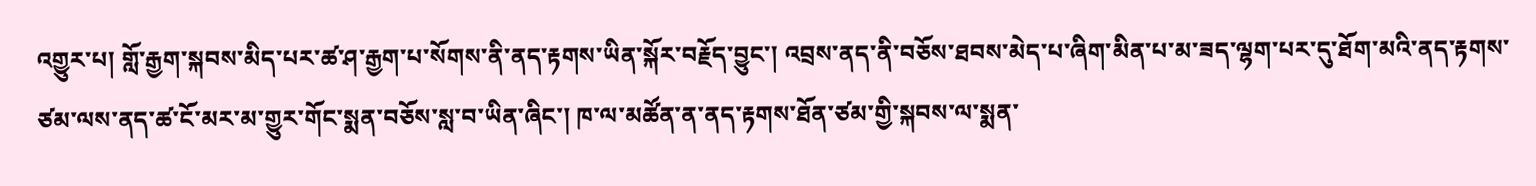འགྱུར་པ། གློ་རྒྱག་སྐབས་མིད་པར་ཚ་ཤ་རྒྱག་པ་སོགས་ནི་ནད་རྟགས་ཡིན་སྐོར་བརྗོད་བྱུང་། འབྲས་ནད་ནི་བཅོས་ཐབས་མེད་པ་ཞིག་མིན་པ་མ་ཟད་ལྷག་པར་དུ་ཐོག་མའི་ནད་རྟགས་ཙམ་ལས་ནད་ཚ་ངོ་མར་མ་གྱུར་གོང་སྨན་བཅོས་སླ་བ་ཡིན་ཞིང་། ཁ་ལ་མཚོན་ན་ནད་རྟགས་ཐོན་ཙམ་གྱི་སྐབས་ལ་སྨན་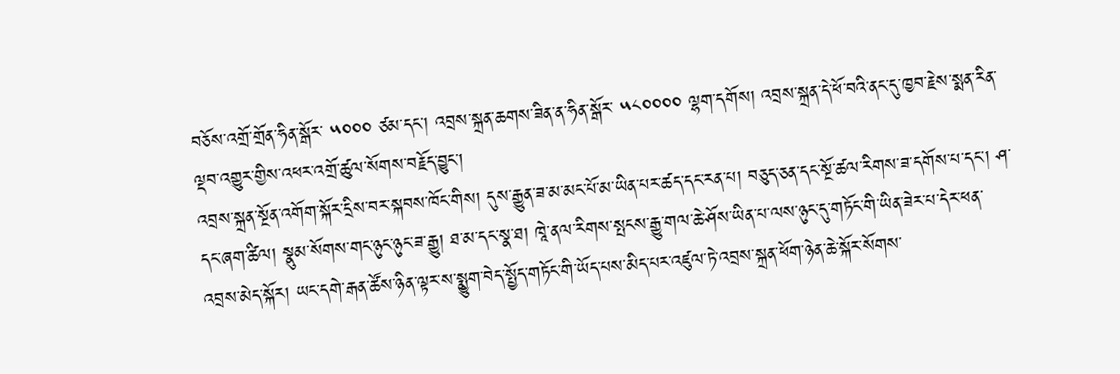བཅོས་འགྲོ་གྲོན་ཧིན་སྒོར་ ༥༠༠༠ ཙམ་དང་། འབྲས་སྐྲན་ཆགས་ཟིན་ན་ཧིན་སྒོར་ ༥༨༠༠༠༠ ལྷག་དགོས། འབྲས་སྐྲན་དེ་ཕོ་བའི་ནང་དུ་ཁྱབ་རྗེས་སྨན་རིན་ལྡབ་འགྱུར་གྱིས་འཕར་འགྲོ་ཚུལ་སོགས་བརྗོད་བྱུང་།
འབྲས་སྐྲན་སྔོན་འགོག་སྐོར་དྲིས་བར་སྐབས་ཁོང་གིས། དུས་རྒྱུན་ཟ་མ་མང་པོ་མ་ཡིན་པར་ཚད་དང་རན་པ། བཅུད་ཅན་དང་སྔོ་ཚལ་རིགས་ཟ་དགོས་པ་དང་། ཤ་དང་ཞག་ཚིལ། སྣུམ་སོགས་གང་ཉུང་ཉུང་ཟ་རྒྱུ། ཐ་མ་དང་སྣ་ཐ། ཁཱེ་ནལ་རིགས་སྤངས་རྒྱུ་གལ་ཆེ་ཤོས་ཡིན་པ་ལས་ཉུང་དུ་གཏོང་གི་ཡིན་ཟེར་པ་དེར་ཕན་འབྲས་མེད་སྐོར། ཡང་དགེ་རྒན་ཚོས་ཉིན་ལྟར་ས་སྨྱུག་བེད་སྤྱོད་གཏོང་གི་ཡོད་པས་མིད་པར་འཛུལ་ཏེ་འབྲས་སྐྲན་ཕོག་ཉེན་ཆེ་སྐོར་སོགས་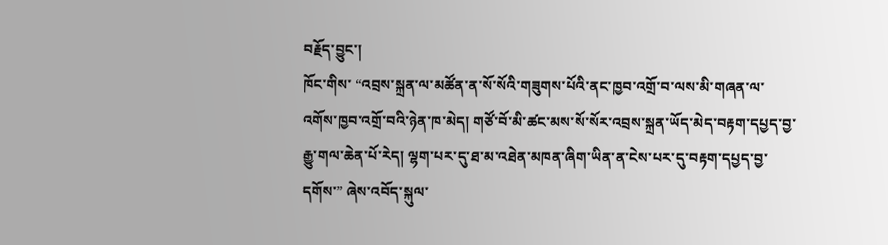བརྗོད་བྱུང་།
ཁོང་གིས་ “འབྲས་སྐྲན་ལ་མཚོན་ན་སོ་སོའི་གཟུགས་པོའི་ནང་ཁྱབ་འགྲོ་བ་ལས་མི་གཞན་ལ་འགོས་ཁྱབ་འགྲོ་བའི་ཉེན་ཁ་མེད། གཙོ་བོ་མི་ཚང་མས་སོ་སོར་འབྲས་སྐྲན་ཡོད་མེད་བརྟག་དཔྱད་བྱ་རྒྱུ་གལ་ཆེན་པོ་རེད། ལྷག་པར་དུ་ཐ་མ་འཐེན་མཁན་ཞིག་ཡིན་ན་ངེས་པར་དུ་བརྟག་དཔྱད་བྱ་དགོས་” ཞེས་འབོད་སྐུལ་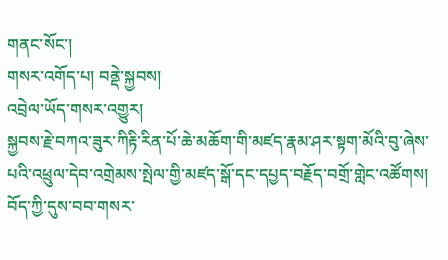གནང་སོང་།
གསར་འགོད་པ། བནྡེ་སྐྱབས།
འབྲེལ་ཡོད་གསར་འགྱུར།
སྐྱབས་རྗེ་བཀའ་ཟུར་ཀིརྟི་རིན་པོ་ཆེ་མཆོག་གི་མཛད་རྣམ་ཤར་སྟག་མོའི་བུ་ཞེས་པའི་འཕྲུལ་དེབ་འགྲེམས་སྤེལ་གྱི་མཛད་སྒོ་དང་དཔྱད་བརྗོད་བགྲོ་གླེང་འཚོགས། བོད་ཀྱི་དུས་བབ་གསར་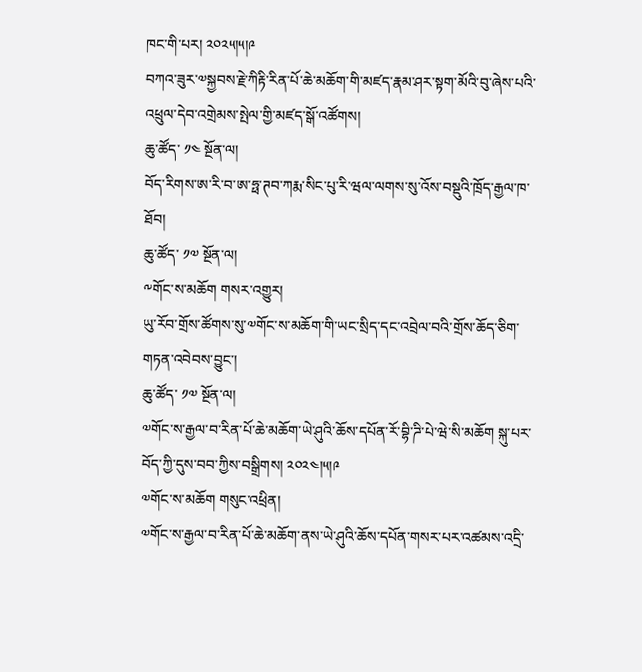ཁང་གི་པར། ༢༠༢༥།༥།༩
བཀའ་ཟུར་༧སྐྱབས་རྗེ་ཀིརྟི་རིན་པོ་ཆེ་མཆོག་གི་མཛད་རྣམ་ཤར་སྟག་མོའི་བུ་ཞེས་པའི་འཕྲུལ་དེབ་འགྲེམས་སྤེལ་གྱི་མཛད་སྒོ་འཚོགས།
ཆུ་ཚོད་ ༡༤ སྔོན་ལ།
བོད་རིགས་ཨ་རི་བ་ཨ་ཧྥ་ཊབ་ཀརྨ་སིང་པུ་རི་ཝལ་ལགས་སུ་འོས་བསྡུའི་ཁྲོད་རྒྱལ་ཁ་ཐོབ།
ཆུ་ཚོད་ ༡༧ སྔོན་ལ།
༸གོང་ས་མཆོག གསར་འགྱུར།
ཡུ་རོབ་གྲོས་ཚོགས་སུ་༧གོང་ས་མཆོག་གི་ཡང་སྲིད་དང་འབྲེལ་བའི་གྲོས་ཆོད་ཅིག་གཏན་འབེབས་བྱུང་།
ཆུ་ཚོད་ ༡༧ སྔོན་ལ།
༧གོང་ས་རྒྱལ་བ་རིན་པོ་ཆེ་མཆོག་ཡེ་ཤུའི་ཆོས་དཔོན་རོ་བྷི་ཌི་པེ་ཝེ་སི་མཆོག སྐུ་པར་བོད་ཀྱི་དུས་བབ་ཀྱིས་བསྒྲིགས། ༢༠༢༤།༥།༩
༧གོང་ས་མཆོག གསུང་འཕྲིན།
༧གོང་ས་རྒྱལ་བ་རིན་པོ་ཆེ་མཆོག་ནས་ཡེ་ཤུའི་ཆོས་དཔོན་གསར་པར་འཚམས་འདྲི་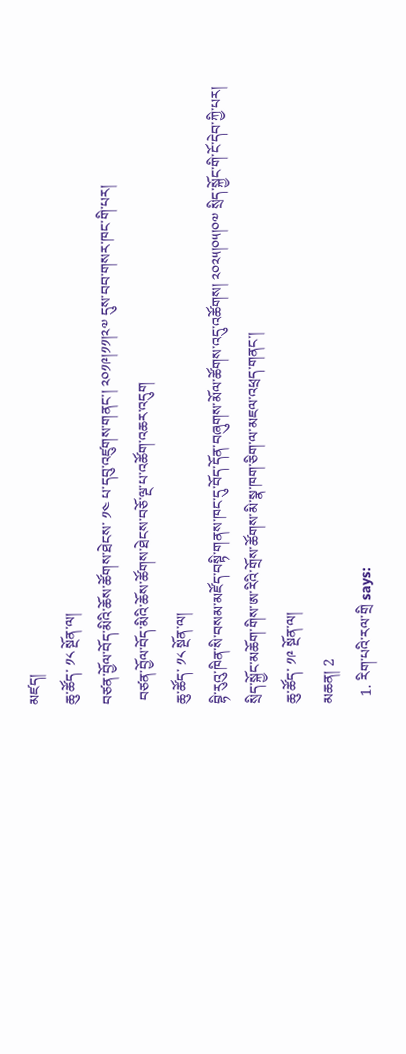མཛད།
ཆུ་ཚོད་ ༡༨ སྔོན་ལ།
བཙན་བྱོལ་བོད་མིའི་ཆོས་ཚོགས་ཐེངས་ ༡༤ པ་དབུ་འཛུགས་གནང་། ༢༠༡༩།༡༡།༢༧ དུས་བབ་གསར་ཁང་གི་པར།
 བཙན་བྱོལ་བོད་མིའི་ཆོས་ཚོགས་ཐེངས་བཅོ་ལྔ་པ་འཚོག་འཆར་འདུག
ཆུ་ཚོད་ ༡༨ སྔོན་ལ།
བྷི་རུའུ་ཁིན་སི་བསམ་མཛོད་བསྟི་གནས་ཁང་དུ་བོད་དོན་བཞུགས་མོལ་ཚོགས་འདུ་འཚོགས། ༢༠༢༥།༠༥།༠༧ སྲིད་སྐྱོང་གི་ངོ་དེབ་ཀྱི་པར།
སྲིད་སྐྱོང་མཆོག་གིས་ཨ་རིའི་གྲོས་ཚོགས་མི་སྣ་ཁག་ཅིག་ལ་མཇལ་འཕྲད་གནང་།
ཆུ་ཚོད་ ༡༩ སྔོན་ལ།
མཆན། 2
  1. རིག་པའི་རལ་གྲི says: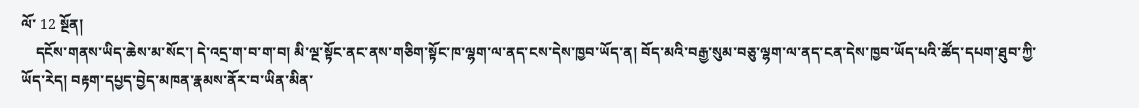ལོ་ 12 སྔོན།
    དངོས་གནས་ཡིད་ཆེས་མ་སོང་། དེ་འདྲ་ག་བ་ག་བ། མི་ལྔ་སྟོང་ནང་ནས་གཅིག་སྟོང་ཁ་ལྷག་ལ་ནད་ངས་དེས་ཁྱབ་ཡོད་ན། བོད་མའི་བརྒྱ་སུམ་བཅུ་ལྷག་ལ་ནད་ངན་དེས་ཁྱབ་ཡོད་པའི་ཚོད་དཔག་ཐུབ་ཀྱི་ཡོད་རེད། བརྟག་དཔྱད་བྱེད་མཁན་རྣམས་ནོར་བ་ཡིན་མིན་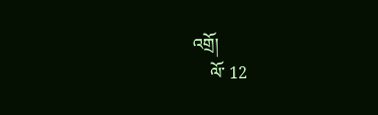འགྲོ།
    ལོ་ 12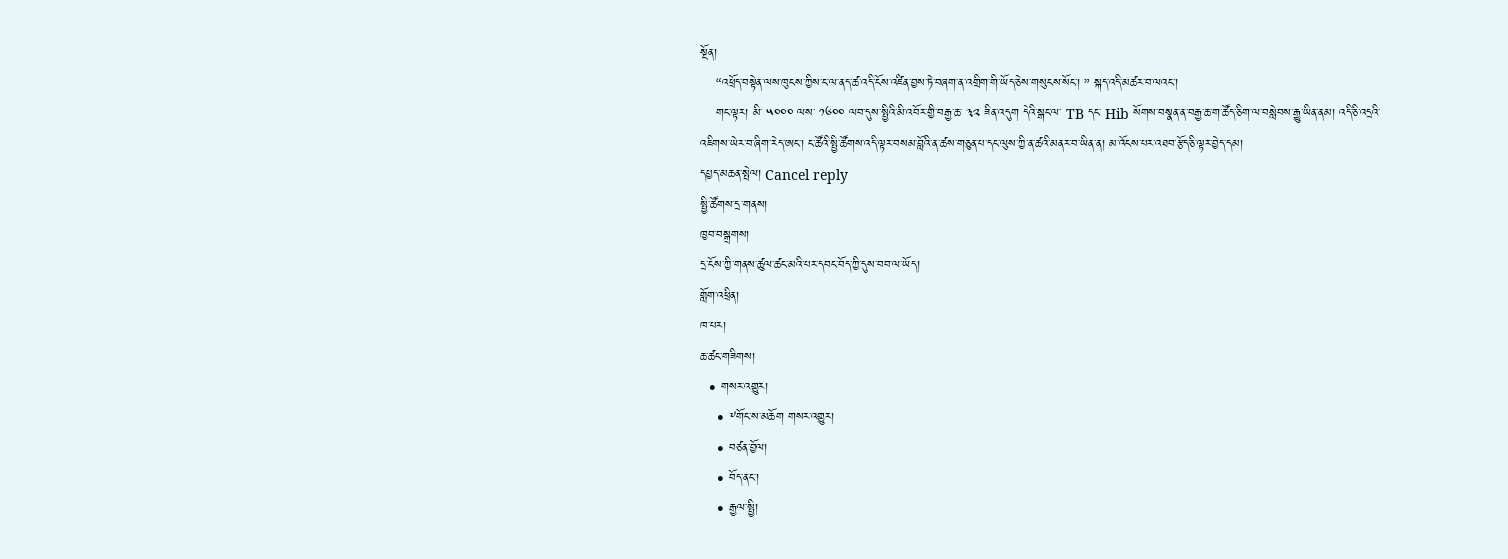སྔོན།
    “འཕྲོད་བསྟེན་ལས་ཁུངས་ཀྱིས་ང་ལ་ནད་ཚ་འདི་ངོས་འཛིན་བྱས་ཏེ་བཞག་ན་འགྲིག་གི་ཡོད་ཅེས་གསུངས་སོང་། ” སྐད་འདི་མཚར་བ་ལའང་།
    གང་ལྟར། མི་ ༥༠༠༠ ལས་ ༡༦༠༠ ལབ་དུས་སྤྱིའི་མི་འབོར་གྱི་བརྒྱ་ཆ་ ༣༢ ཟིན་འདུག དེའི་སྒང་ལ་ TB དང་ Hib སོགས་བསྣན་ན་བརྒྱ་ཆ་ག་ཚོད་ཅིག་ལ་བསླེབས་རྒྱུ་ཡིན་ནམ། འདི་ཅི་འདྲའི་འཇིགས་ཡེར་བ་ཞིག་རེད་ཨང་། ང་ཚོའི་སྤྱི་ཚོགས་འདི་ལྟར་བསམ་བློའི་ན་ཚས་གཅུན་པ་དང་ལུས་ཀྱི་ན་ཚའི་མནར་བ་ཡིན་ན། མ་འོངས་པར་འཐབ་རྩོད་ཅི་ལྟར་བྱེད་དམ།
དཔྱད་མཆན་སྤེལ། Cancel reply
སྤྱི་ཚོགས་དྲ་གནས།
ཁྱབ་བསྒྲགས།
དྲ་ངོས་ཀྱི་གནས་ཚུལ་ཚང་མའི་པར་དབང་བོད་ཀྱི་དུས་བབ་ལ་ཡོད།
གློག་འཕྲིན།
ཁ་པར།
ཆ་ཚང་གཟིགས།
  • གསར་འགྱུར།
    • ༸གོང་ས་མཆོག གསར་འགྱུར།
    • བཙན་བྱོལ།
    • བོད་ནང་།
    • རྒྱལ་སྤྱི།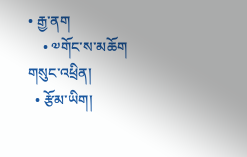• རྒྱ་ནག
    • ༧གོང་ས་མཆོག གསུང་འཕྲིན།
  • རྩོམ་ཡིག།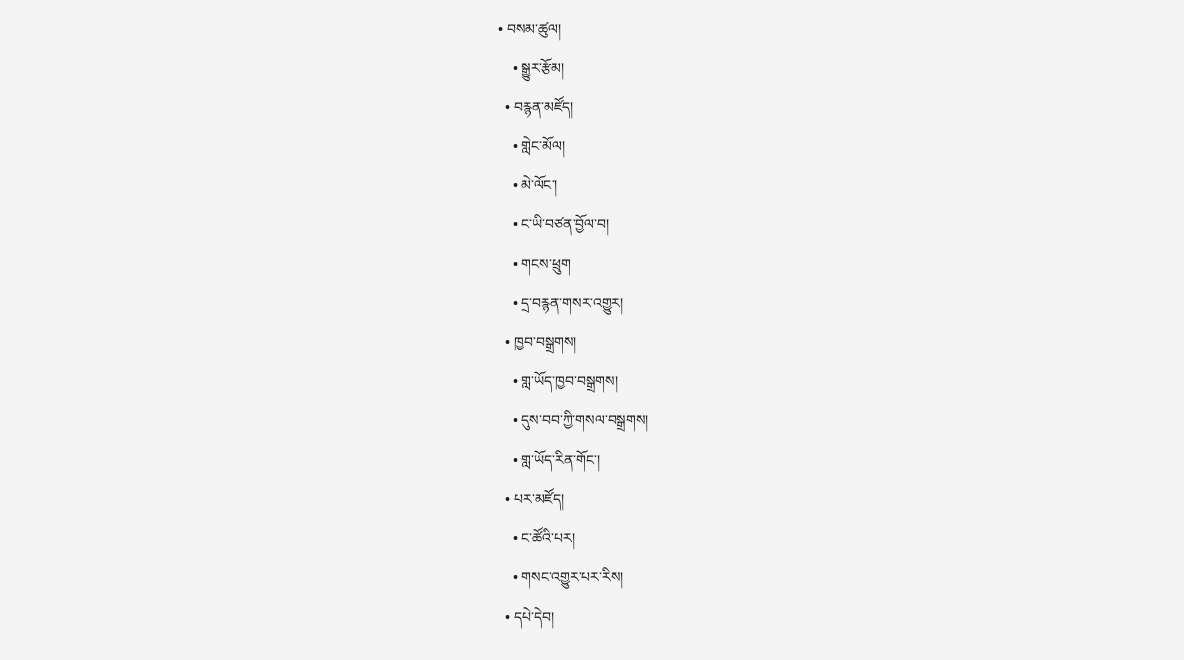• བསམ་ཚུལ།
    • སྒྱུར་རྩོམ།
  • བརྙན་མཛོད།
    • གླེང་མོལ།
    • མེ་ལོང་།
    • ང་ཡི་བཙན་བྱོལ་བ།
    • གངས་ཕྲུག
    • དྲ་བརྙན་གསར་འགྱུར།
  • ཁྱབ་བསྒྲགས།
    • གླ་ཡོད་ཁྱབ་བསྒྲགས།
    • དུས་བབ་ཀྱི་གསལ་བསྒྲགས།
    • གླ་ཡོད་རིན་གོང་།
  • པར་མཛོད།
    • ང་ཚོའི་པར།
    • གསང་འགྱུར་པར་རིས།
  • དཔེ་དེབ།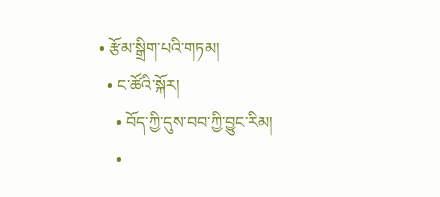• རྩོམ་སྒྲིག་པའི་གཏམ།
  • ང་ཚོའི་སྐོར།
    • བོད་ཀྱི་དུས་བབ་ཀྱི་བྱུང་རིམ།
    •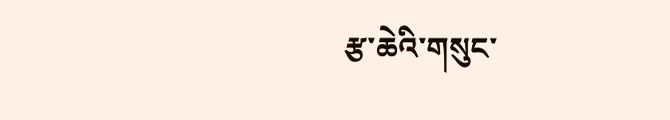རྩ་ཆེའི་གསུང་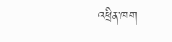འཕྲིན་ཁག